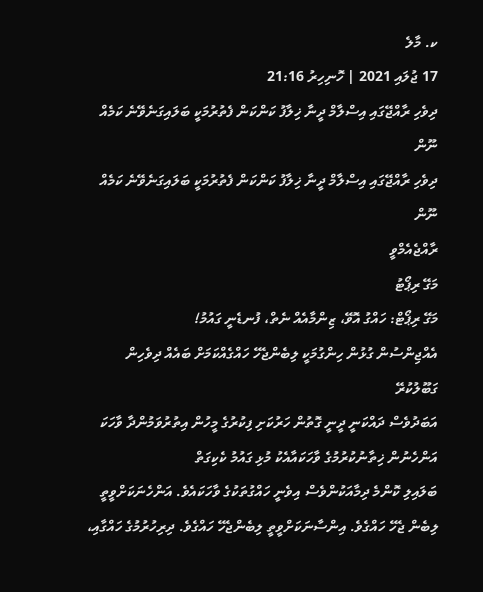ކ. މާލެ
17 ޖުލައި 2021 | ހޮނިހިރު 21:16
ދިވެހި ރާއްޖޭގައި އިސްލާމް ދީނާ ޚިލާފު ކަންކަން ފެތުރުމަކީ ބަލައިގަނެވޭނެ ކަމެއް ނޫން
ދިވެހި ރާއްޖޭގައި އިސްލާމް ދީނާ ޚިލާފު ކަންކަން ފެތުރުމަކީ ބަލައިގަނެވޭނެ ކަމެއް ނޫން
ރާއްޖެއެމްވީ
މަގޭ ރިޕޯޓު
މަގޭ ރިޕޯޓް: ހައްގު އޮވޭ، ޒިންމާއެއް ނެތް، ފުނޑެނީ ގައުމު!
އެއްޖިންސުން ގުޅުން ހިންގުމަކީ ލިބެންޖެހޭ ހައްގެއްކަމަށް ބައެއް ދިވެހިން ގަބޫލުކުރޭ
އަބަދުވެސް ދައްކަނީ ދީނީ ގޮތުން ހަރުކަށި ފިކުރުގެ މީހުން އިތުރުވަމުންދާ ވާހަކަ
އަންހެނުން ޚިތާނުކުރުމުގެ ވާހަކައާއެކު މުޅި ގައުމު ކެކިގަތް
ބަލައިލި ކޮންމެ ދިމާއަކުންވެސް އިވެނީ ހައްގުތަކުގެ ވާހަކައެވެ. އަންހެނަކަށްވީތީ ލިބެން ޖެހޭ ހައްގެވެ. އިންސާނަކަށްވީތީ ލިބެންޖެހޭ ހައްގެވެ. ދިރިހުރުމުގެ ހައްގާއި،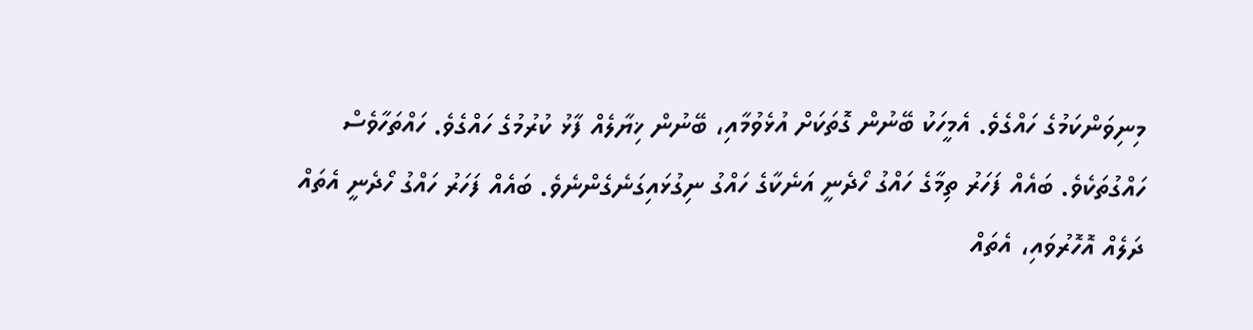މިނިވަންކަމުގެ ހައްގެވެ. އެމީހަކު ބޭނުން ގޮތަކަށް އުޅެވުމާއި، ބޭނުން ޚިޔާލެއް ފާޅު ކުރުމުގެ ހައްގެވެ. ހައްތަހާވެސް ހައްގުތަކެވެ. ބައެއް ފަހަރު ތިމާގެ ހައްގު ހޯދެނީ އަނެކާގެ ހައްގު ނިގުޅައިގަނެގެންނެވެ. ބައެއް ފަހަރު ހައްގު ހޯދެނީ އެތައް ދަލެއް އޮހޮރުވައި، އެތައް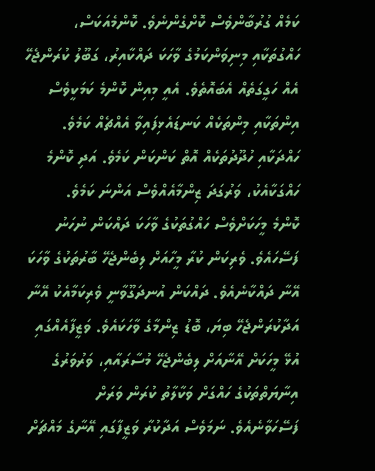ކަމެއް ގުރުބާންވެސް ކޮށްގެންނެވެ. ކޮންމެއަކަސް، ހައްގުތަކާއި މިނިވަންކަމުގެ ވާހަކަ ދައްކާއިރު، ގަބޫލު ކުރަންޖެހޭ އެއް ހަގީގަތެއް އެބައޮތެވެ. އެއީ މިއިން ކޮންމެ ކަމަކީވެސް އިންތަކާއި މިންތަކެއް ކަނޑައެޅިފައިވާ އެއްޗެއް ކަމެވެ. ހައްދަކާއި ހުދޫދުތަކެއް އޮތް ކަންކަން ކަމެވެ. އަދި ކޮންމެ ހައްގަކާއެކު، ވަރުގަދަ ޒިންމާއެއްވެސް އަންނަ ކަމެވެ.
ކޮންމެ މީހަކަށްވެސް ހައްގުތަކުގެ ވާހަކަ ދައްކަން ނުހަނު ފަސޭހައެވެ. ވެރިކަން ކުރާ މީހާއަށް ލިބެންޖެހޭ ބާރުތަކުގެ ވާހަކަ އޭނާ ދައްކާނެއެވެ. ދައްކަން އުނދަގޫވާނީ ވެރިކަމާއެކު އޭނާ އަދާކުރަންޖެހޭ ބިޔަ، ބޮޑު ޒިންމާގެ ވާހަކައެވެ. ވަޒީފާއެއްގައި އުޅޭ މީހަކަށް އޭނާއަށް ލިބެންޖެހޭ މުސާރައާއި، ވަރުވަރުގެ އިނާޔަތްތަކުގެ ހައްގަށް ވަކާލާތު ކުރަން ވަރަށް ފަސޭހަވާނެއެވެ. ނަމަވެސް އަދާކުރާ ވަޒީފާގައި އޭނާގެ މައްޗަށް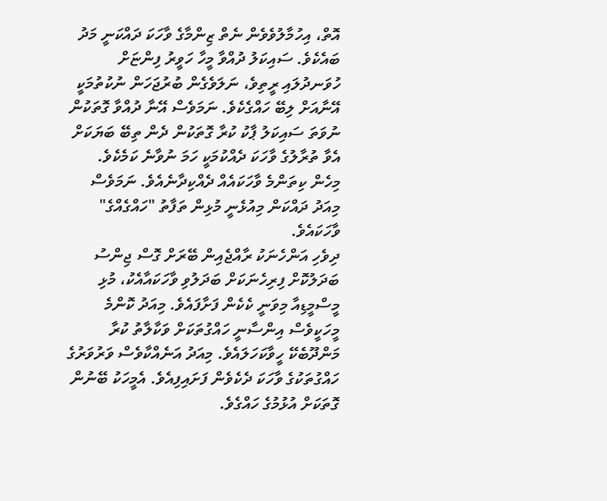އޮތް، އިހުމާލުވެވެން ނެތް ޒިންމާގެ ވާހަކަ ދައްކަނީ މަދު ބައެކެވެ. ސައިކަލު ދުއްވާ މީހާ ހަވީރު ފިންޏަށް ހުވަނދުލައި ރީތިވެ، ނަލަވެގެން ބުރުޖަހަން ނުކުތުމަކީ އޭނާއަށް ލިބޭ ހައްގެކެވެ. ނަމަވެސް އޭނާ ދުއްވާ ގޮތަކުން ނުވަތަ ސައިކަލު ޕާކު ކުރާ ގޮތަކުން ދެން ތިބޭ ބަޔަކަށް އެވާ ތުރާލުގެ ވާހަކަ ދެއްކުމަކީ ހަމަ ނުވާނެ ކަމެކެވެ. މިހެން ކިތަންމެ ވާހަކައެއް ދެއްކިދާނެއެވެ. ނަމަވެސް މިއަދު ދައްކަން މިއުޅެނީ މުޅިން ތަފާތު "ހައްގެއްގެ" ވާހަކައެވެ.
ދިވެހި އަންހެނަކު ރާއްޖެއިން ބޭރަށް ގޮސް ޖިންސު ބަދަލުކޮށް ފިރިހެނަކަށް ބަދަލުވި ވާހަކައާއެކު، މުޅި މީސްމީޑިއާ މިވަނީ ކެކެން ފަށާފައެވެ. މިއަދު ކޮންމެ މީހަކީވެސް އިންސާނީ ހައްގުތަކަށް ވަކާލާތު ކުރާ މަންދޫބެކޭ ހީވާކަހަލައެވެ. މިއަދު އަނެއްކާވެސް ވަރުވަރުގެ ހައްގުތަކުގެ ވާހަކަ ދެކެވެން ފަށައިފިއެވެ. އެމީހަކު ބޭނުން ގޮތަކަށް އުޅުމުގެ ހައްގެވެ.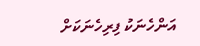އަންހެނަކު ފިރިހެނަކަށް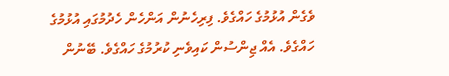ވެގެން އުޅުމުގެ ހައްގެވެ. ފިރިހެނުން އަންހެން ހެދުމުގައި އުޅުމުގެ ހައްގެވެ. އެއް ޖިންސުން ކައިވެނި ކުރުމުގެ ހައްގެވެ. ބޭނުން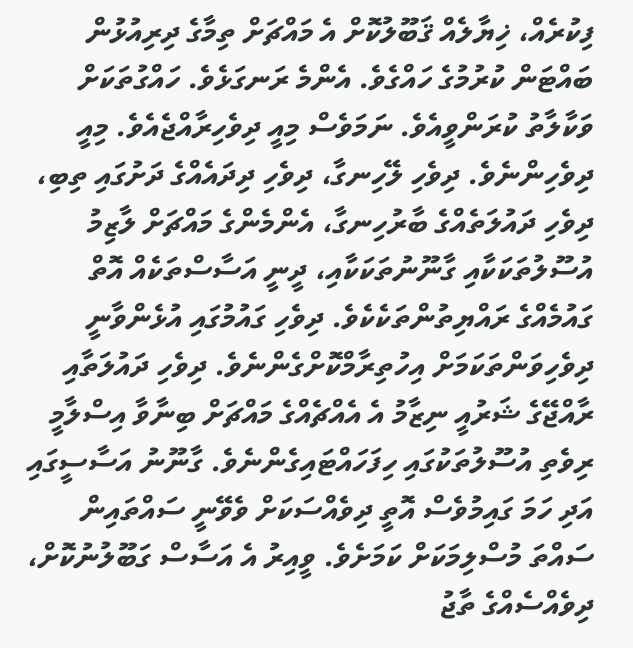ފިކުރެއް، ޚިޔާލެއް ޤަބޫލުކޮށް އެ މައްޗަށް ތިމާގެ ދިރިއުޅުން ބައްޓަން ކުރުމުގެ ހައްގެވެ. އެންމެ ރަނގަޅެވެ. ހައްގުތަކަށް ވަކާލާތު ކުރަންވީއެވެ. ނަމަވެސް މިއީ ދިވެހިރާއްޖެއެވެ. މިއީ ދިވެހިންނެވެ. ދިވެހި ލޭހިނގާ، ދިވެހި ދިދައެއްގެ ދަށުގައި ތިބި، ދިވެހި ދައުލަތެއްގެ ބާރުހިނގާ، އެންމެންގެ މައްޗަށް ލާޒިމު އުސޫލުތަކަކާއި ގާނޫނުތަކަކާއި، ދީނީ އަސާސްތަކެއް އޮތް ގައުމެއްގެ ރައްޔިތުންތަކެކެވެ. ދިވެހި ގައުމުގައި އުޅެންވާނީ ދިވެހިވަންތަކަމަށް އިހުތިރާމްކޮށްގެންނެވެ. ދިވެހި ދައުލަތާއި ރާއްޖޭގެ ޝަރުއީ ނިޒާމު އެ އެއްޗެއްގެ މައްޗަށް ބިނާވާ އިސްލާމީ ރިވެތި އުސޫލުތަކުގައި ހިފަހައްޓައިގެންނެވެ. ގާނޫނު އަސާސީގައި އަދި ހަމަ ގައިމުވެސް އޮތީ ދިވެއްސަކަށް ވެވޭނީ ސައްތައިން ސައްތަ މުސްލިމަކަށް ކަމަށެވެ. ވީއިރު އެ އަސާސް ގަބޫލުނުކޮށް، ދިވެއްސެއްގެ ތާޖު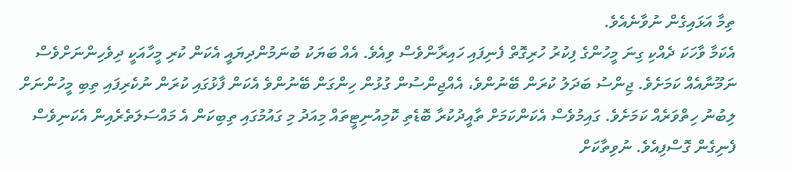ތިމާ އަޅައިގެން ނުވާނެއެވެ.
އެކަމާ ވާހަކަ ދެއްކި ގިނަ މީހުންގެ ފިކުރު ހުރިގޮތް ފެނިފައި ހައިރާންވެސް ވިއެވެ. އެއް ބަޔަކު ބުނަމުންދިޔައީ އެކަން ކުރި މީހާއަކީ ދިވެހިންނަށްވެސް ނަމޫނާއެއް ކަމަށެވެ. ޖިންސު ބަދަލު ކުރަން ބޭނުންވެ، އެއްޖިންސުން ގުޅުން ހިންގަން ބޭނުންވެ އެކަން ފާޅުގައި ކުރަން ނުކެރިފައި ތިބި މީހުންނަށް ލިބުނު ހިތްވަރެއް ކަމަށެވެ. ގައިމުވެސް އެކަންކަމަށް ތާއީދުކުރާ ބޮޑެތި ކޮމިއުނިޓީތައް މިއަދު މި ގައުމުގައި ތިބިކަން އެ މައްސަލަތެރެއިން އެކަނިވެސް ފެނިގެން ގޮސްފިއެވެ. ނުވިތާކަށް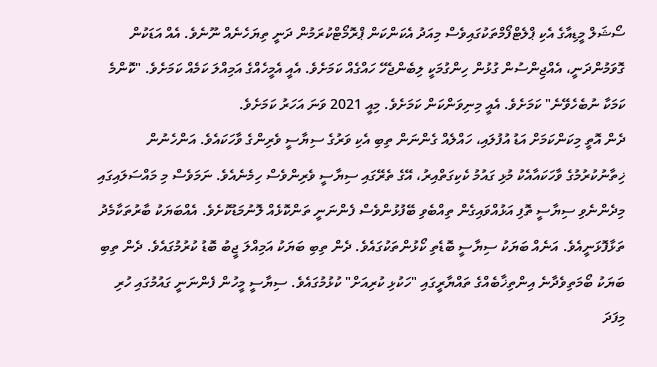ސޯޝަލް މީޑިއާގެ އެކި ޕްލެޓްފޯމްތަކުގައިވެސް މިއަދު އެކަންކަން ޕްރޮމޯޓްކުރަމުން ދަނީ ތިޔަހެނެއް ނޫނެވެ. އެއް އަޑަކުން ގޮވަމުންދަނީ، އެއްޖިންސުން ގުޅުން ހިންގުމަކީ ލިބެންޖެހޭ ހައްގެއް ކަމަށެވެ. އެއީ އެމީހެއްގެ އަމިއްލަ ކަމެއް ކަމަށެވެ. "ކޮންމެ ކަމަކާ ނުބެހެވޭނެ" ކަމަށެވެ. އެއީ މިނިވަންކަން ކަމަށެވެ. މިއީ 2021 ވަނަ އަހަރު ކަމަށެވެ.
ދެން އޮތީ މިކަންކަމަށް އަޑު އުފުލައި، ހައްލެއް ގެންނަން ތިބި އެކި ވަރުގެ ސިޔާސީ ވެރިންގެ ވާހަކައެވެ. އަންހެނުން ޚިތާނުކުރުމުގެ ވާހަކައާއެކު މުޅި ގައުމު ކެކިގަތްއިރު، އޭގެ ތެރޭގައި ސިޔާސީ ވެރިންވެސް ހިމެނެއެވެ. ނަމަވެސް މި މައްސަލައިގައި މިދެންނެވި ސިޔާސީ ތޮފި އަޅުއްވައިގެން ތިއްބެވި ބޭފުޅުންވެސް ފެންނަނީ ތަންކޮޅެއް ލޮނުމަޑުކޮށެވެ. އެއްބަޔަކު ބާރުތަކާމެދު ތަޅާފޮޅަނީއެވެ. އަނެއް ބަޔަކު ސިޔާސީ ބޮޑެތި ކޯޅުންތަކުގައެވެ. ދެން ތިބި ބަޔަކު އަމިއްލަ ޖީބު ބޮޑު ކުރުމުގައެވެ. ދެން ތިބި ބަޔަކު ބޯމަތިވެދާނެ އިންތިޚާބެއްގެ ތައްޔާރީގައި "ހަކުޅި ކުރިއަށް" ކުޅުމުގައެވެ. ސިޔާސީ މީހުން ފެންނަނީ ގައުމުގައި ހުރި މިފަދަ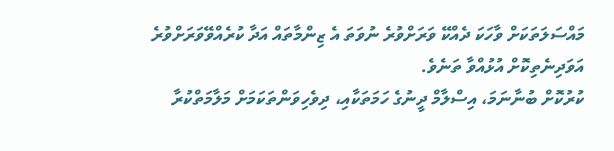މައްސަލަތަކަށް ވާހަކަ ދެއްކޭ ވަރަށްވުރެ ނުވަތަ އެ ޒިންމާތައް އަދާ ކުރެއްވޭވަރަށްވުރެ އަވަދިނެތިކޮށް އުޅުއްވާ ތަނެވެ.
ކުރުކޮށް ބުނާނަމަ، އިސްލާމް ދީނުގެ ހަމަތަކާއި، ދިވެހިވަންތަކަމަށް މަލާމަތްކުރާ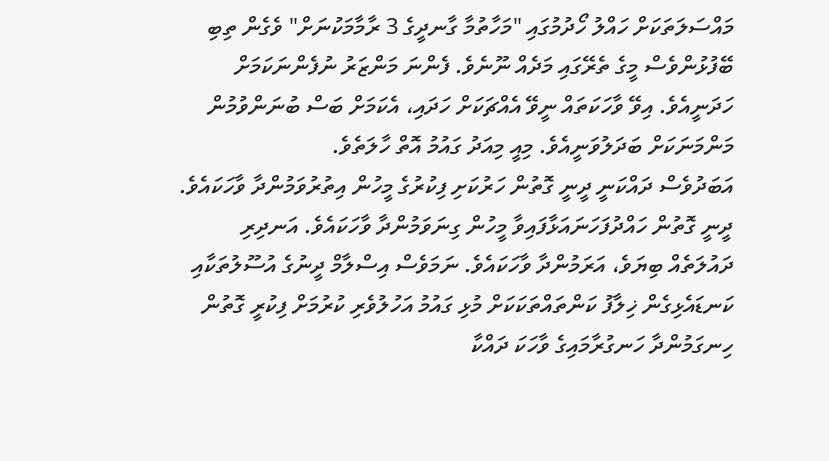މައްސަލަތަކަށް ހައްލު ހޯދުމުގައި "މަހާތުމާ ގާނދީގެ 3 ރާމާމަކުނަށް" ވެގެން ތިބި ބޭފުޅުންވެސް މީގެ ތެރޭގައި މަދެއް ނޫނެވެ. ފެންނަ މަންޒަރު ނުފެންނަކަމަށް ހަދަނީއެވެ. އިވޭ ވާހަކަތައް ނީވޭ އެއްޗަކަށް ހަދައި، އެކަމަށް ބަސް ބުނަންވުމުން މަންމަނަކަށް ބަދަލުވަނީއެވެ. މިއީ މިއަދު ގައުމު އޮތް ހާލަތެވެ.
އަބަދުވެސް ދައްކަނީ ދީނީ ގޮތުން ހަރުކަށި ފިކުރުގެ މީހުން އިތުރުވަމުންދާ ވާހަކައެވެ. ދީނީ ގޮތުން ހައްދުފަހަނައަޅާފައިވާ މީހުން ގިނަވަމުންދާ ވާހަކައެވެ. އަނދިރި ދައުލަތެއް ބިޔަވެ، އަރަމުންދާ ވާހަކައެވެ. ނަމަވެސް އިސްލާމް ދީނުގެ އުސޫލުތަކާއި ކަނޑައެޅިގެން ޚިލާފު ކަންތައްތަކަކަށް މުޅި ގައުމު އަހުލުވެރި ކުރުމަށް ފިކުރީ ގޮތުން ހިނގަމުންދާ ހަނގުރާމައިގެ ވާހަކަ ދައްކާ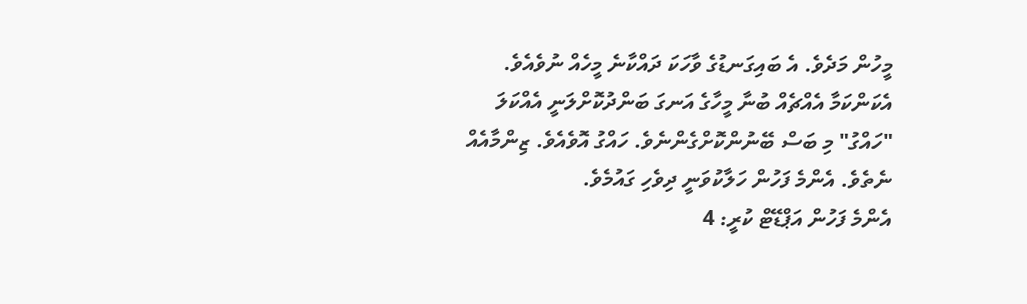މީހުން މަދެވެ. އެ ބައިގަނޑުގެ ވާހަކަ ދައްކާނެ މީހެއް ނުވެއެވެ. އެކަންކަމާ އެއްޗެއް ބުނާ މީހާގެ އަނގަ ބަންދުކޮށްލަނީ އެއްކަލަ "ހައްގު" މި ބަސް ބޭނުންކޮށްގެންނެވެ. ހައްގު އޮވެއެވެ. ޒިންމާއެއް ނެތެވެ. އެންމެ ފަހުން ހަލާކުވަނީ ދިވެހި ގައުމެވެ.
އެންމެ ފަހުން އަޕްޑޭޓް ކުރީ: 4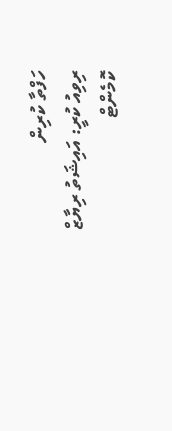ހަފްތާ ކުރިން
ރިވިއު ކުރީ: އައިޝަތު ރިޔާޒް
ކޮމެންޓް